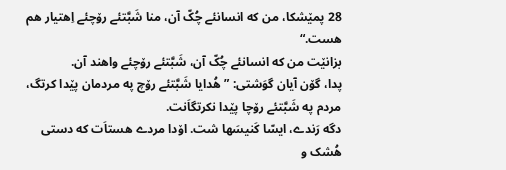28 پمێشکا، من که انسانئے چُکّ آن، منا شَبَّتئے رۆچئے اِهتیار هم هست.“
بزانێت من که انسانئے چُکّ آن، شَبَّتئے رۆچئے واهند آن.
پدا، گۆن آیان گوَشتی: ”هُدایا شَبَّتئے رۆچ په مردمان پێدا کرتگ، مردم په شَبَّتئے رۆچا پێدا نکرتگاَنت.
دگه رَندے، ایسّا کَنیسَها شت. اۆدا مردے هستاَت که دستی هُشک و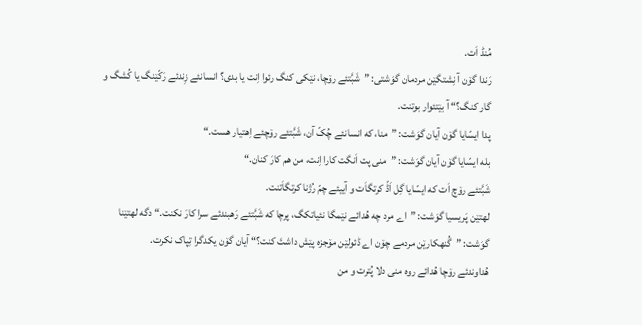مُنڈ اَت.
رَندا گۆن آ نِشتگێن مردمان گوَشتی: ”شَبَّتئے رۆچا، نێکی کنگ رئوا اِنت یا بدی؟ انسانئے زِندئے رَکّێنگ یا کُشگ و گار کنگ؟“ آ بێتئوار بوتنت.
پدا ایسّایا گۆن آیان گوَشت: ”منا، که انسانئے چُکّ آن، شَبَّتئے رۆچئے اِهتیار هست.“
بله ایسّایا گۆن آیان گوَشت: ”منی پت اَنگت کارا اِنت، من هم کارَ کنان.“
شَبَّتئے رۆچ اَت که ایسّایا گِل اَڈّ کرتگاَت و آییئے چمّ رُژنا کرتگاَتنت.
لهتێن پَریسیا گوَشت: ”اے مرد چه هُدائے نێمگا نئیاتکگ، پرچا که شَبَّتئے رَهبندئے سرا کارَ نکنت.“ دگه لهتێنا گوَشت: ”گُنهکارێن مردمے چۆن اے ڈئولێن مۆجزه پێش داشتَ کنت؟“ آیان گۆن یکدگرا تِپاک نکرت.
هُداوندئے رۆچا هُدائے روه منی دلا پُترت و من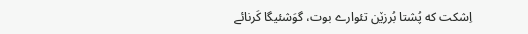اِشکت که پُشتا بُرزێن تئوارے بوت، گوَشئیگا کَرنائے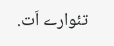تئوارے اَت.